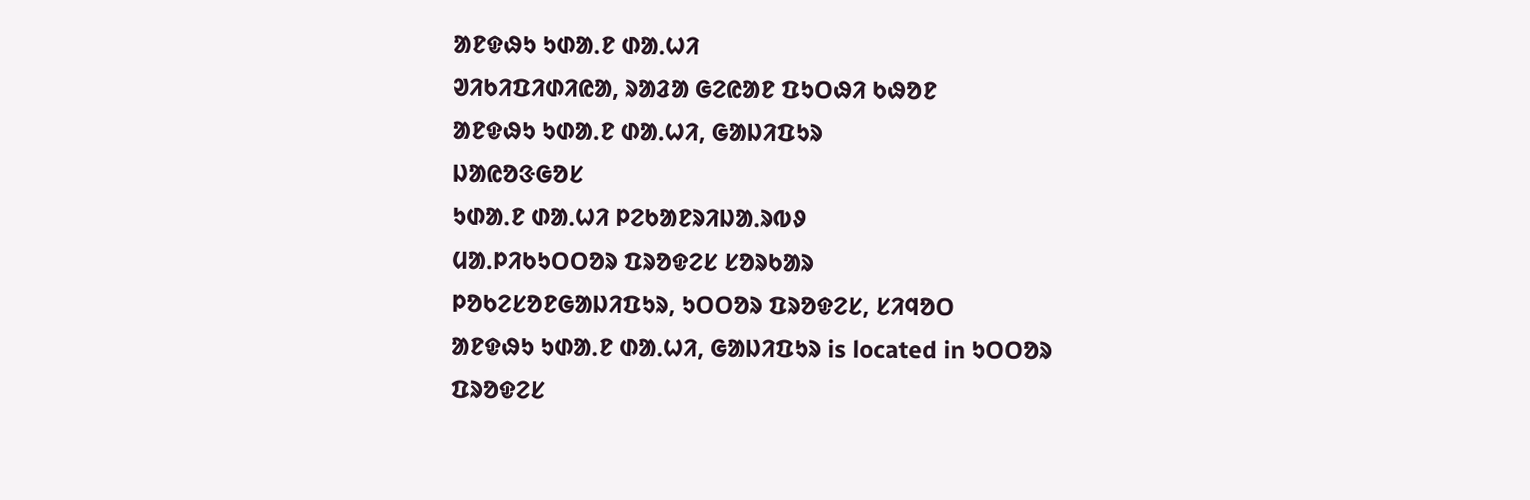ᱟᱱᱫᱷᱩ ᱩᱰᱟᱹᱱ ᱰᱟᱹᱦᱤ
ᱣᱤᱠᱤᱯᱤᱰᱤᱭᱟ, ᱨᱟᱲᱟ ᱜᱮᱭᱟᱱ ᱯᱩᱛᱷᱤ ᱠᱷᱚᱱ
ᱟᱱᱫᱷᱩ ᱩᱰᱟᱹᱱ ᱰᱟᱹᱦᱤ, ᱜᱟᱡᱤᱯᱩᱨ
ᱡᱟᱭᱚᱝᱜᱚᱥ
ᱩᱰᱟᱹᱱ ᱰᱟᱹᱦᱤ ᱞᱮᱠᱟᱱᱨᱤᱡᱟᱹᱨᱵᱽ
ᱢᱟᱹᱞᱤᱠᱩᱛᱛᱚᱨ ᱯᱨᱚᱫᱮᱥ ᱥᱚᱨᱠᱟᱨ
ᱞᱚᱠᱮᱥᱚᱱᱜᱟᱡᱤᱯᱩᱨ, ᱩᱛᱛᱚᱨ ᱯᱨᱚᱫᱮᱥ, ᱥᱤᱧᱚᱛ
ᱟᱱᱫᱷᱩ ᱩᱰᱟᱹᱱ ᱰᱟᱹᱦᱤ, ᱜᱟᱡᱤᱯᱩᱨ is located in ᱩᱛᱛᱚᱨ ᱯᱨᱚᱫᱮᱥ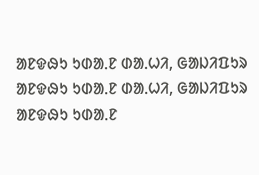ᱟᱱᱫᱷᱩ ᱩᱰᱟᱹᱱ ᱰᱟᱹᱦᱤ, ᱜᱟᱡᱤᱯᱩᱨ
ᱟᱱᱫᱷᱩ ᱩᱰᱟᱹᱱ ᱰᱟᱹᱦᱤ, ᱜᱟᱡᱤᱯᱩᱨ
ᱟᱱᱫᱷᱩ ᱩᱰᱟᱹᱱ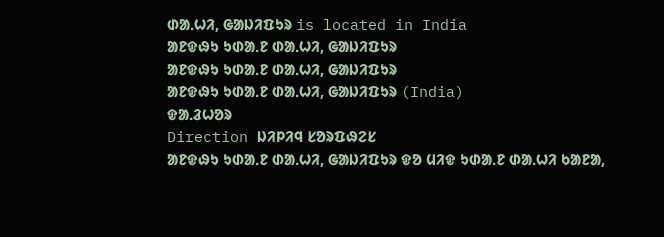ᱰᱟᱹᱦᱤ, ᱜᱟᱡᱤᱯᱩᱨ is located in India
ᱟᱱᱫᱷᱩ ᱩᱰᱟᱹᱱ ᱰᱟᱹᱦᱤ, ᱜᱟᱡᱤᱯᱩᱨ
ᱟᱱᱫᱷᱩ ᱩᱰᱟᱹᱱ ᱰᱟᱹᱦᱤ, ᱜᱟᱡᱤᱯᱩᱨ
ᱟᱱᱫᱷᱩ ᱩᱰᱟᱹᱱ ᱰᱟᱹᱦᱤ, ᱜᱟᱡᱤᱯᱩᱨ (India)
ᱫᱟᱹᱲᱦᱚᱨ
Direction ᱡᱤᱞᱤᱧ ᱥᱚᱨᱯᱷᱮᱥ
ᱟᱱᱫᱷᱩ ᱩᱰᱟᱹᱱ ᱰᱟᱹᱦᱤ, ᱜᱟᱡᱤᱯᱩᱨ ᱫᱚ ᱢᱤᱫ ᱩᱰᱟᱹᱱ ᱰᱟᱹᱦᱤ ᱠᱟᱱᱟ,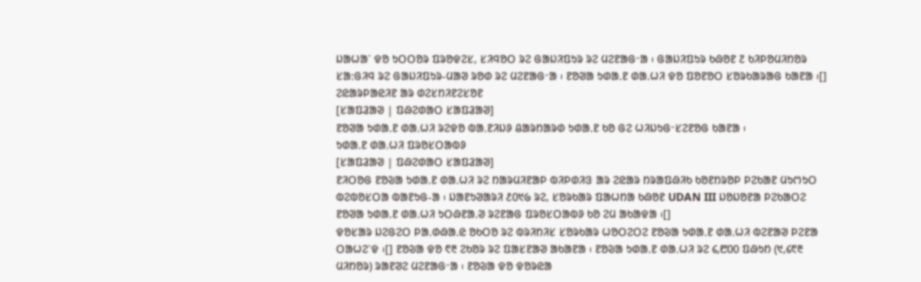ᱡᱟᱦᱟᱸ ᱫᱚ ᱩᱛᱛᱚᱨ ᱯᱨᱚᱫᱮᱥ, ᱥᱤᱧᱚᱛ ᱨᱮ ᱜᱟᱡᱤᱯᱩᱨ ᱨᱮ ᱢᱮᱱᱟᱜᱼᱟ ᱾ ᱜᱟᱡᱤᱯᱩᱨ ᱠᱷᱚᱱ ᱗ ᱠᱤᱞᱚᱢᱤᱴᱚᱨ ᱥᱟᱺᱜᱤᱧ ᱨᱮ ᱜᱟᱡᱤᱯᱩᱨ-ᱢᱟᱣ ᱨᱚᱰ ᱨᱮ ᱢᱮᱱᱟᱜᱼᱟ ᱾ ᱱᱚᱣᱟ ᱩᱰᱟᱹᱱ ᱰᱟᱹᱦᱤ ᱫᱚ ᱯᱚᱱᱚᱛ ᱥᱚᱨᱠᱟᱨᱟᱜ ᱠᱟᱱᱟ ᱾[]
ᱮᱭᱟᱨᱞᱟᱭᱤᱱ ᱟᱨ ᱰᱮᱥᱴᱤᱱᱮᱥᱚᱱ
[ᱥᱟᱯᱲᱟᱣ | ᱯᱷᱮᱰᱟᱛ ᱥᱟᱯᱲᱟᱣ]
ᱱᱚᱣᱟ ᱩᱰᱟᱹᱱ ᱰᱟᱹᱦᱤ ᱨᱮᱫᱚ ᱵᱟᱹᱱᱤᱡᱽ ᱪᱟᱨᱴᱟᱨᱰ ᱩᱰᱟᱹᱱ ᱠᱚ ᱜᱮ ᱦᱤᱡᱩᱜᱼᱥᱮᱱᱚᱜ ᱠᱟᱱᱟ ᱾
ᱩᱰᱟᱹᱱ ᱰᱟᱹᱦᱤ ᱯᱨᱚᱥᱛᱟᱵᱽ
[ᱥᱟᱯᱲᱟᱣ | ᱯᱷᱮᱰᱟᱛ ᱥᱟᱯᱲᱟᱣ]
ᱱᱤᱛᱚᱜ ᱱᱚᱶᱟ ᱩᱰᱟᱹᱱ ᱰᱟᱹᱦᱤ ᱨᱮ ᱴᱟᱨᱢᱤᱱᱟᱞ ᱵᱤᱞᱰᱤᱝ ᱟᱨ ᱮᱭᱟᱨ ᱴᱨᱟᱯᱷᱤᱠ ᱠᱚᱱᱴᱨᱚᱞ ᱞᱮᱠᱟᱱ ᱢᱩᱬᱩᱛ ᱵᱮᱵᱚᱥᱛᱟ ᱵᱟᱱᱩᱜ-ᱟ ᱾ ᱡᱟᱱᱩᱣᱟᱨᱤ ᱒᱐᱑᱙ ᱨᱮ, ᱥᱚᱨᱠᱟᱨ ᱯᱟᱦᱴᱟ ᱠᱷᱚᱱ UDAN III ᱡᱚᱡᱚᱱᱟ ᱞᱮᱠᱟᱛᱮ ᱱᱚᱣᱟ ᱩᱰᱟᱹᱱ ᱰᱟᱹᱦᱤ ᱩᱛᱷᱱᱟᱹᱣ ᱨᱮᱱᱟᱜ ᱯᱨᱚᱥᱛᱟᱵᱽ ᱠᱚ ᱮᱢ ᱟᱠᱟᱫᱟ ᱾[]
ᱫᱚᱥᱟᱨ ᱡᱮᱜᱮᱛ ᱞᱟᱹᱰᱷᱟᱹᱭ ᱚᱠᱛᱚ ᱨᱮ ᱵᱨᱤᱴᱤᱥ ᱥᱚᱨᱠᱟᱨ ᱦᱚᱛᱮᱛᱮ ᱱᱚᱶᱟ ᱩᱰᱟᱹᱱ ᱰᱟᱹᱦᱤ ᱵᱮᱱᱟᱣ ᱞᱮᱱᱟ ᱛᱟᱦᱮᱸᱫ ᱾[] ᱱᱚᱶᱟ ᱫᱚ ᱖᱓ ᱮᱠᱚᱨ ᱨᱮ ᱯᱟᱥᱱᱟᱣ ᱟᱠᱟᱱᱟ ᱾ ᱱᱚᱶᱟ ᱩᱰᱟᱹᱱ ᱰᱟᱹᱦᱤ ᱨᱮ ᱔,᱘᱐᱐ ᱯᱷᱩᱴ (᱑,᱔᱖᱓ ᱢᱤᱴᱚᱨ) ᱨᱟᱱᱣᱮ ᱢᱮᱱᱟᱜᱼᱟ ᱾ ᱱᱚᱶᱟ ᱫᱚ ᱫᱚᱨᱭᱟ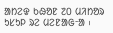ᱟᱴᱮᱫ ᱠᱷᱚᱱ ᱗᱐ ᱢᱤᱴᱚᱨ ᱩᱥᱩᱞ ᱨᱮ ᱢᱮᱱᱟᱜᱼᱟ ᱾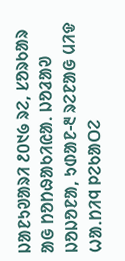ᱡᱟᱱᱩᱣᱟᱨᱤ ᱒᱐᱑᱙ ᱨᱮ, ᱥᱚᱨᱠᱟᱨ ᱟᱜ ᱴᱚᱴᱷᱟᱠᱤᱭᱟᱹ ᱡᱚᱲᱟᱣ ᱡᱚᱡᱚᱱᱟ, ᱩᱰᱟᱱ-᱓ ᱨᱮᱱᱟᱜ ᱢᱤᱫ ᱦᱟᱹᱴᱤᱧ ᱞᱮᱠᱟᱛᱮ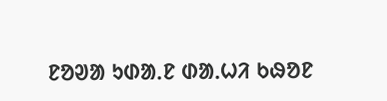ᱱᱚᱣᱟ ᱩᱰᱟᱹᱱ ᱰᱟᱹᱦᱤ ᱠᱷᱚᱱ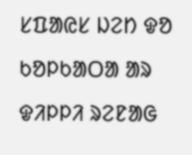ᱥᱯᱟᱭᱥ ᱡᱮᱴ ᱫᱚ ᱠᱚᱞᱠᱟᱛᱟ ᱟᱨ ᱫᱤᱞᱞᱤ ᱨᱮᱱᱟᱜ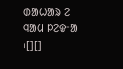ᱰᱟᱦᱟᱨ ᱮ ᱧᱟᱢ ᱞᱮᱫᱼᱟ ᱾[][]